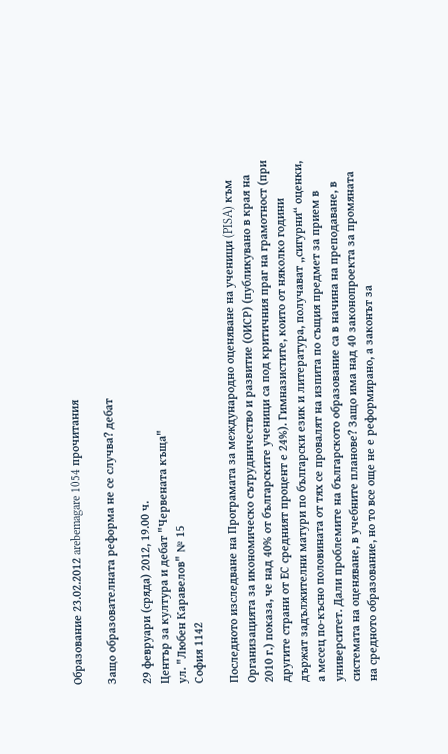Образование 23.02.2012 arebemagare 1054 прочитания

Защо образователната реформа не се случва? дебат

29 февруари (сряда) 2012, 19.00 ч.
Център за култура и дебат "Червената къща"
ул. "Любен Каравелов" № 15
София 1142

Последното изследване на Програмата за международно оценяване на ученици (PISA) към Организацията за икономическо сътрудничество и развитие (ОИСР) (публикувано в края на 2010 г.) показа, че над 40% от българските ученици са под критичния праг на грамотност (при другите страни от ЕС средният процент е 24%). Гимназистите, които от няколко години държат задължителни матури по български език и литература, получават „сигурни“ оценки, а месец по-късно половината от тях се провалят на изпита по същия предмет за прием в университет. Дали проблемите на българското образование са в начина на преподаване, в системата на оценяване, в учебните планове? Защо има над 40 законопроекта за промяната на средното образование, но то все още не е реформирано, а законът за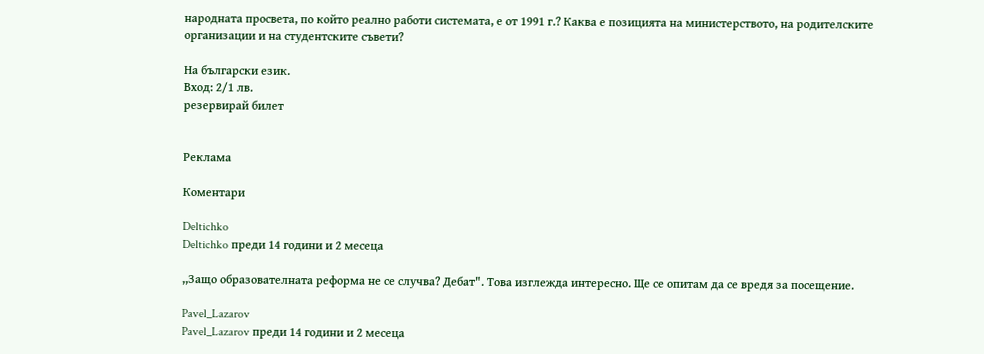народната просвета, по който реално работи системата, е от 1991 г.? Каква е позицията на министерството, на родителските организации и на студентските съвети?

На български език.
Вход: 2/1 лв.
резервирай билет


Реклама

Коментари

Deltichko
Deltichko преди 14 години и 2 месеца

,,Защо образователната реформа не се случва? Дебат". Това изглежда интересно. Ще се опитам да се вредя за посещение.

Pavel_Lazarov
Pavel_Lazarov преди 14 години и 2 месеца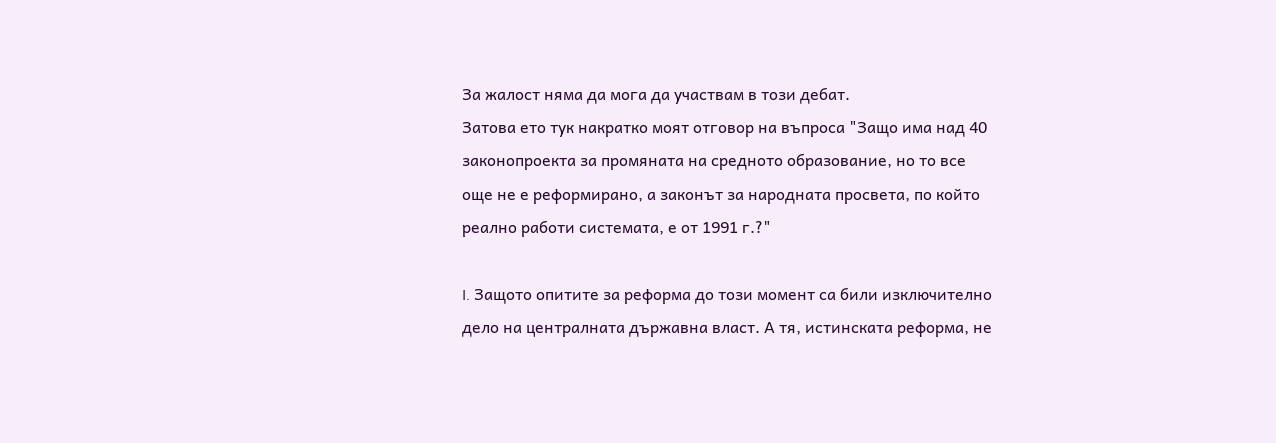За жалост няма да мога да участвам в този дебат.
Затова ето тук накратко моят отговор на въпроса "Защо има над 40 законопроекта за промяната на средното образование, но то все още не е реформирано, а законът за народната просвета, по който реално работи системата, е от 1991 г.?"

I. Защото опитите за реформа до този момент са били изключително дело на централната държавна власт. А тя, истинската реформа, не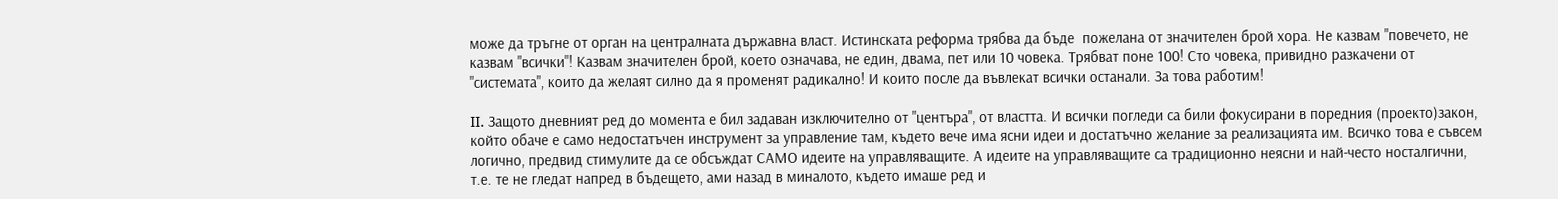може да тръгне от орган на централната държавна власт. Истинската реформа трябва да бъде  пожелана от значителен брой хора. Не казвам "повечето, не казвам "всички"! Казвам значителен брой, което означава, не един, двама, пет или 10 човека. Трябват поне 100! Сто човека, привидно разкачени от "системата", които да желаят силно да я променят радикално! И които после да въвлекат всички останали. За това работим!

II. Защото дневният ред до момента е бил задаван изключително от "центъра", от властта. И всички погледи са били фокусирани в поредния (проекто)закон, който обаче е само недостатъчен инструмент за управление там, където вече има ясни идеи и достатъчно желание за реализацията им. Всичко това е съвсем логично, предвид стимулите да се обсъждат САМО идеите на управляващите. А идеите на управляващите са традиционно неясни и най-често носталгични, т.е. те не гледат напред в бъдещето, ами назад в миналото, където имаше ред и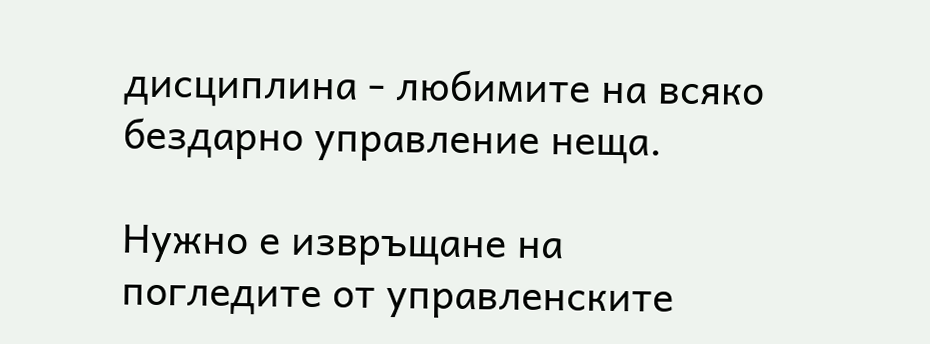дисциплина - любимите на всяко бездарно управление неща.

Нужно е извръщане на погледите от управленските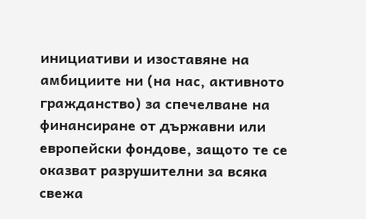инициативи и изоставяне на амбициите ни (на нас, активното гражданство) за спечелване на финансиране от държавни или европейски фондове, защото те се оказват разрушителни за всяка свежа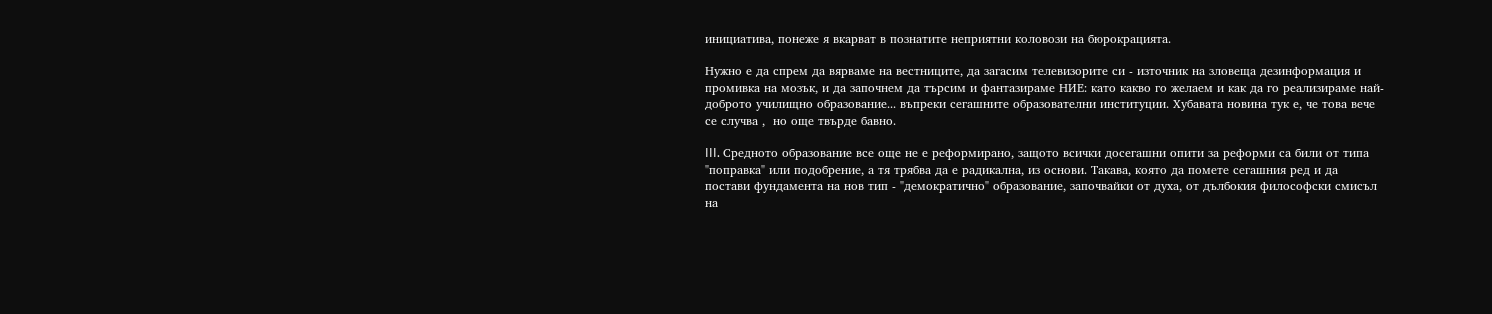инициатива, понеже я вкарват в познатите неприятни коловози на бюрокрацията.

Нужно е да спрем да вярваме на вестниците, да загасим телевизорите си - източник на зловеща дезинформация и промивка на мозък, и да започнем да търсим и фантазираме НИЕ: като какво го желаем и как да го реализираме най-доброто училищно образование... въпреки сегашните образователни институции. Хубавата новина тук е, че това вече се случва ,  но още твърде бавно.

III. Средното образование все още не е реформирано, защото всички досегашни опити за реформи са били от типа "поправка" или подобрение, а тя трябва да е радикална, из основи. Такава, която да помете сегашния ред и да постави фундамента на нов тип - "демократично" образование, започвайки от духа, от дълбокия философски смисъл на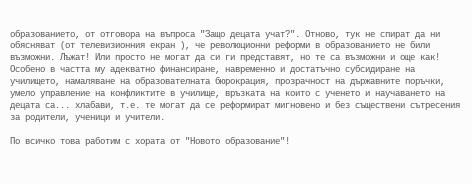образованието, от отговора на въпроса "Защо децата учат?". Отново, тук не спират да ни обясняват (от телевизионния екран ), че революционни реформи в образованието не били възможни. Лъжат! Или просто не могат да си ги представят, но те са възможни и още как! Особено в частта му адекватно финансиране, навременно и достатъчно субсидиране на училището, намаляване на образователната бюрокрация, прозрачност на държавните поръчки, умело управление на конфликтите в училище, връзката на които с ученето и научаването на децата са... хлабави, т.е. те могат да се реформират мигновено и без съществени сътресения за родители, ученици и учители.

По всичко това работим с хората от "Новото образование"!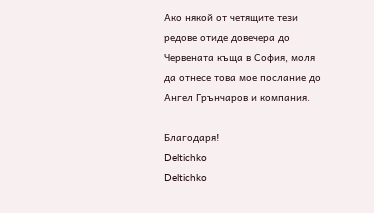Ако някой от четящите тези редове отиде довечера до Червената къща в София, моля да отнесе това мое послание до Ангел Грънчаров и компания.

Благодаря!
Deltichko
Deltichko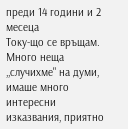преди 14 години и 2 месеца
Току-що се връщам. Много неща ,,случихме" на думи, имаше много интересни изказвания, приятно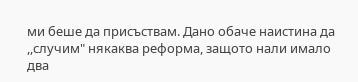ми беше да присъствам. Дано обаче наистина да ,,случим" някаква реформа, защото нали имало два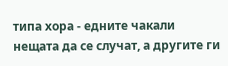типа хора - едните чакали нещата да се случат, а другите ги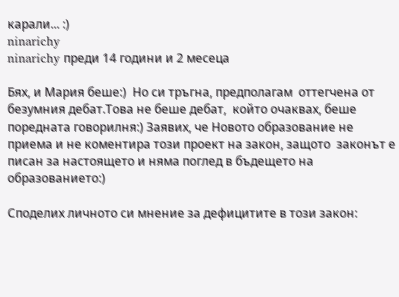карали... :)
ninarichy
ninarichy преди 14 години и 2 месеца

Бях, и Мария беше:)  Но си тръгна, предполагам  оттегчена от безумния дебат.Това не беше дебат,  който очаквах, беше поредната говорилня:) Заявих, че Новото образование не приема и не коментира този проект на закон, защото  законът е  писан за настоящето и няма поглед в бъдещето на образованието:)

Споделих личното си мнение за дефицитите в този закон: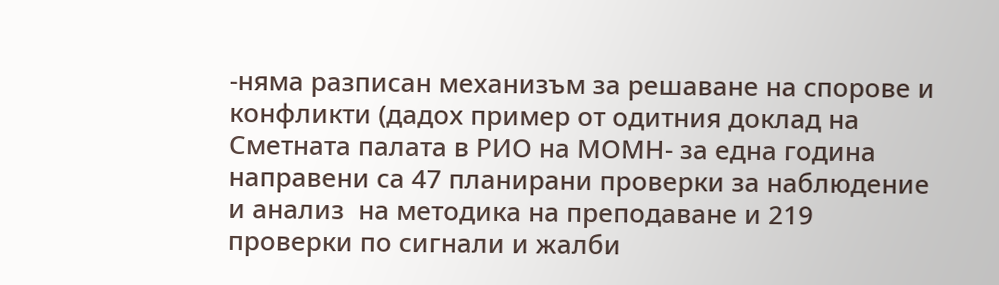-няма разписан механизъм за решаване на спорове и конфликти (дадох пример от одитния доклад на Сметната палата в РИО на МОМН- за една година направени са 47 планирани проверки за наблюдение и анализ  на методика на преподаване и 219 проверки по сигнали и жалби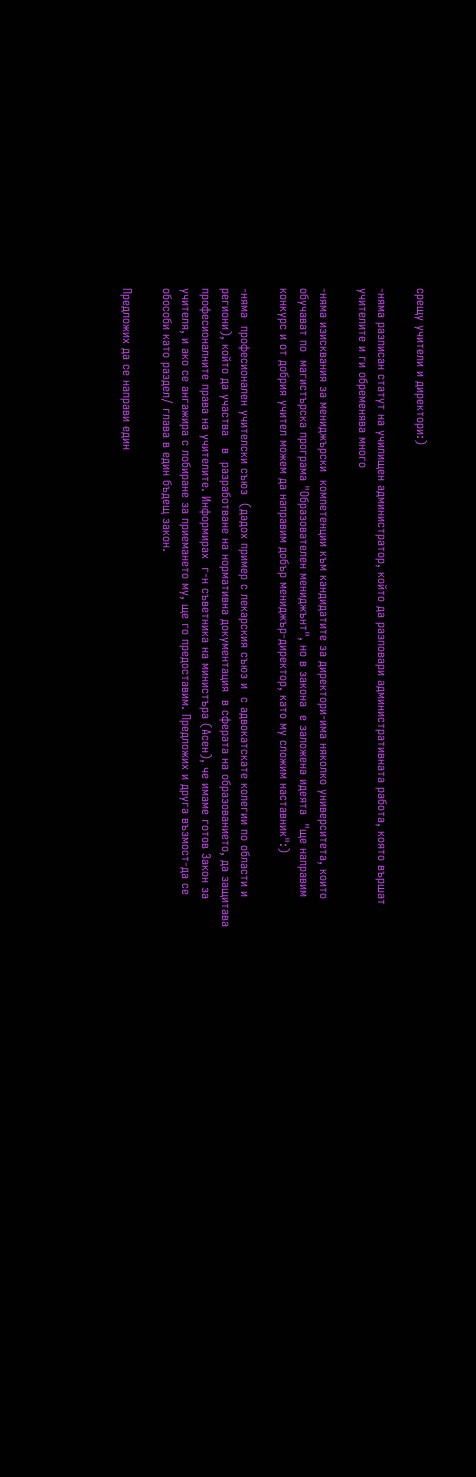срещу учители и директори:)

-няма разписан статут на училищен администратор, който да разповари административната работа, която вършат учителите и ги обременява много

-няма изисквания за мениджърски  компетенции към кандидатите за директори-има няколко университета, които обучават по  магистърска програма "Образователен мениджънт", но в закона  е заложена идеята  "ще направим конкурс и от добрия учител можем да направим добър мениджър-директор, като му сложим наставник":)

-няма  професионален учителски съюз  (дадох пример с лекарския съюз и  с адвокатскате колегии по области и региони), който да участва   в  разработване на нормативна документация  в сферата на образованието, да защитава професионалните права на учителите. Информирах  г-н съветника на министъра (Асен), че имаме готов Закон за учителя, и ако се ангажира с лобиране за приемането му, ще го предоставим. Предложих и друга възмост-да се обособи като раздел/ глава в един бъдещ закон.

Предложих да се направи един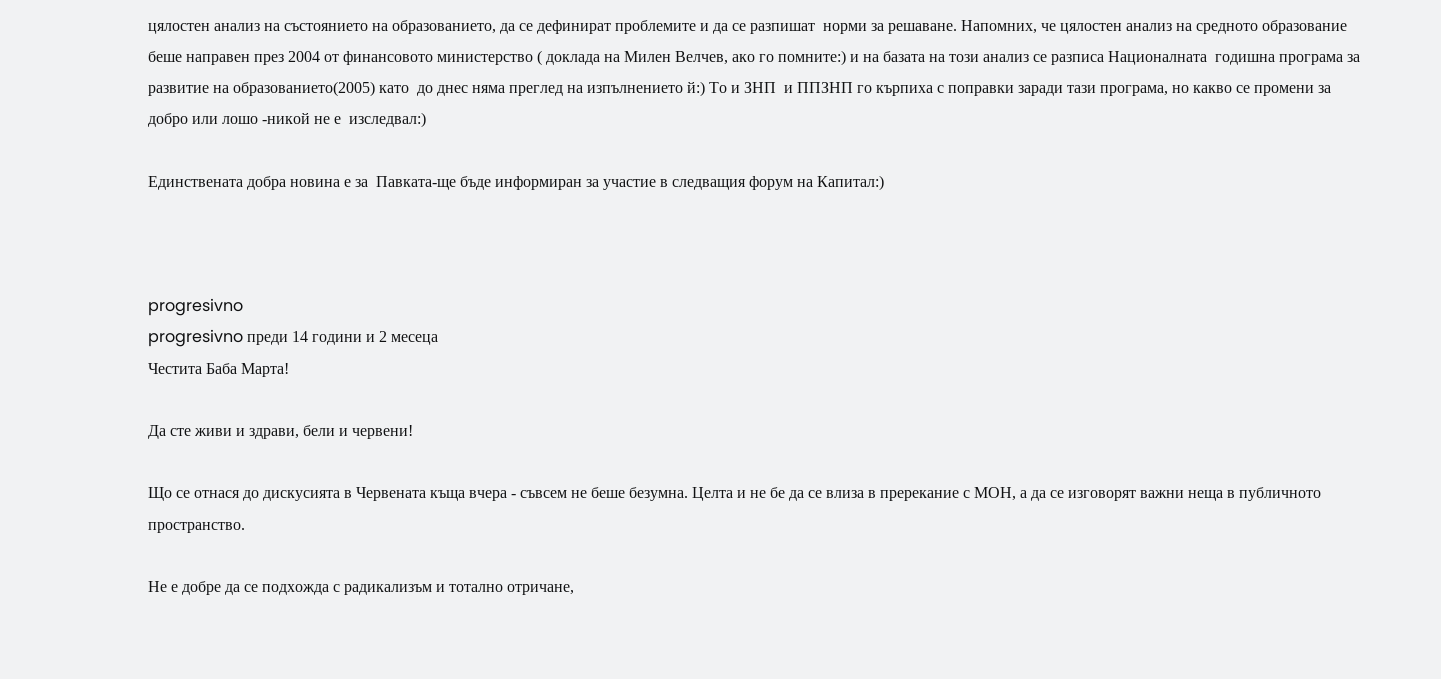цялостен анализ на състоянието на образованието, да се дефинират проблемите и да се разпишат  норми за решаване. Напомних, че цялостен анализ на средното образование беше направен през 2004 от финансовото министерство ( доклада на Милен Велчев, ако го помните:) и на базата на този анализ се разписа Националната  годишна програма за развитие на образованието(2005) като  до днес няма преглед на изпълнението й:) То и ЗНП  и ППЗНП го кърпиха с поправки заради тази програма, но какво се промени за добро или лошо -никой не е  изследвал:)

Единствената добра новина е за  Павката-ще бъде информиран за участие в следващия форум на Капитал:)



progresivno
progresivno преди 14 години и 2 месеца
Честита Баба Марта!

Да сте живи и здрави, бели и червени!

Що се отнася до дискусията в Червената къща вчера - съвсем не беше безумна. Целта и не бе да се влиза в пререкание с МОН, а да се изговорят важни неща в публичното пространство.

Не е добре да се подхожда с радикализъм и тотално отричане,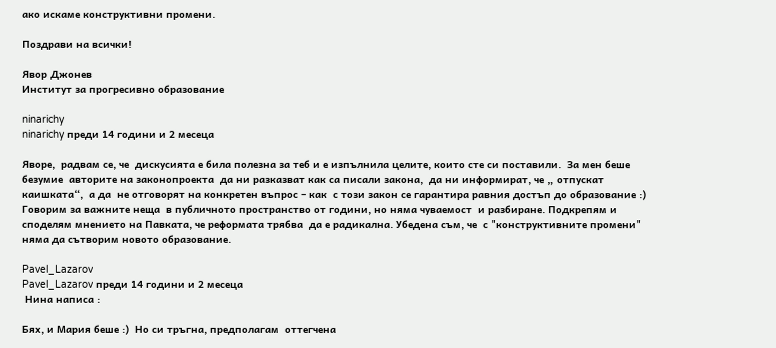ако искаме конструктивни промени.

Поздрави на всички!

Явор Джонев
Институт за прогресивно образование

ninarichy
ninarichy преди 14 години и 2 месеца

Яворе,  радвам се, че  дискусията е била полезна за теб и е изпълнила целите, които сте си поставили.  За мен беше безумие  авторите на законопроекта  да ни разказват как са писали закона,  да ни информират, че „ отпускат каишката“,  а да  не отговорят на конкретен въпрос – как  с този закон се гарантира равния достъп до образование :) Говорим за важните неща  в публичното пространство от години, но няма чуваемост  и разбиране. Подкрепям и споделям мнението на Павката, че реформата трябва  да е радикална. Убедена съм, че  с "конструктивните промени"  няма да сътворим новото образование.

Pavel_Lazarov
Pavel_Lazarov преди 14 години и 2 месеца
 Нина написа :

Бях, и Мария беше :)  Но си тръгна, предполагам  оттегчена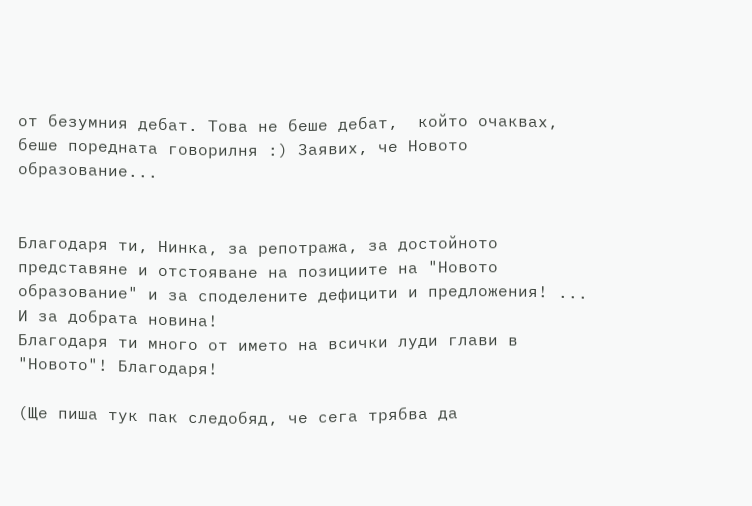от безумния дебат. Това не беше дебат,  който очаквах, беше поредната говорилня :) Заявих, че Новото образование...


Благодаря ти, Нинка, за репотража, за достойното представяне и отстояване на позициите на "Новото образование" и за споделените дефицити и предложения! ... И за добрата новина!
Благодаря ти много от името на всички луди глави в "Новото"! Благодаря!

(Ще пиша тук пак следобяд, че сега трябва да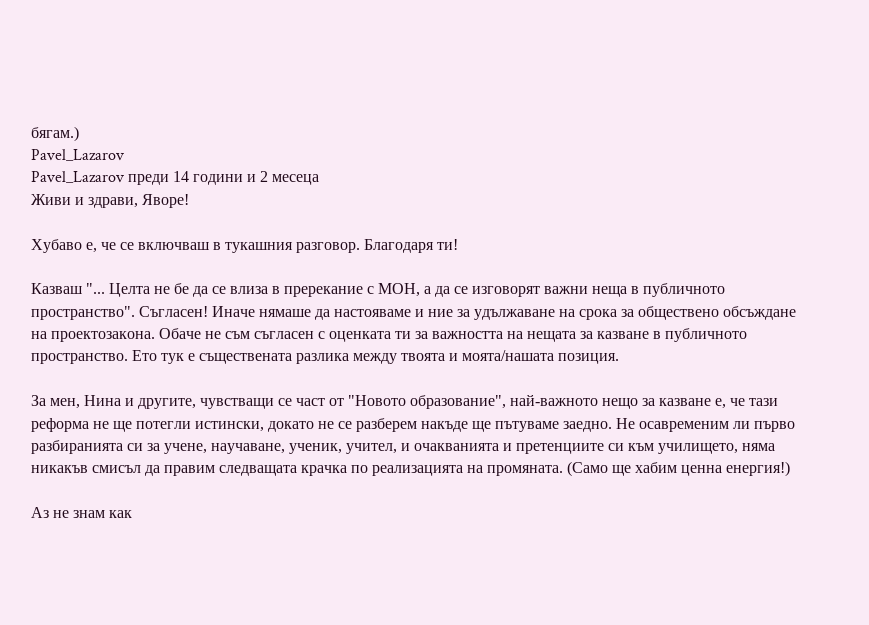бягам.)
Pavel_Lazarov
Pavel_Lazarov преди 14 години и 2 месеца
Живи и здрави, Яворе!

Хубаво е, че се включваш в тукашния разговор. Благодаря ти!

Казваш "... Целта не бе да се влиза в пререкание с МОН, а да се изговорят важни неща в публичното пространство". Съгласен! Иначе нямаше да настояваме и ние за удължаване на срока за обществено обсъждане на проектозакона. Обаче не съм съгласен с оценката ти за важността на нещата за казване в публичното пространство. Ето тук е съществената разлика между твоята и моята/нашата позиция.

За мен, Нина и другите, чувстващи се част от "Новото образование", най-важното нещо за казване е, че тази реформа не ще потегли истински, докато не се разберем накъде ще пътуваме заедно. Не осавременим ли първо разбиранията си за учене, научаване, ученик, учител, и очакванията и претенциите си към училището, няма никакъв смисъл да правим следващата крачка по реализацията на промяната. (Само ще хабим ценна енергия!)

Аз не знам как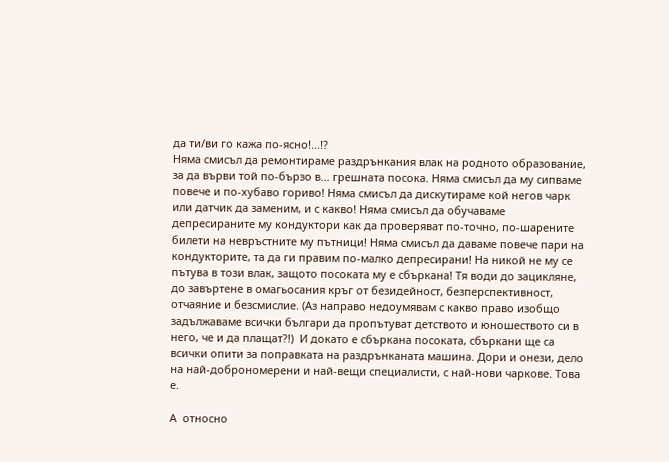да ти/ви го кажа по-ясно!...!?
Няма смисъл да ремонтираме раздрънкания влак на родното образование, за да върви той по-бързо в... грешната посока. Няма смисъл да му сипваме повече и по-хубаво гориво! Няма смисъл да дискутираме кой негов чарк или датчик да заменим, и с какво! Няма смисъл да обучаваме депресираните му кондуктори как да проверяват по-точно, по-шарените билети на невръстните му пътници! Няма смисъл да даваме повече пари на кондукторите, та да ги правим по-малко депресирани! На никой не му се пътува в този влак, защото посоката му е сбъркана! Тя води до зацикляне, до завъртене в омагьосания кръг от безидейност, безперспективност, отчаяние и безсмислие. (Аз направо недоумявам с какво право изобщо задължаваме всички българи да пропътуват детството и юношеството си в него, че и да плащат?!)  И докато е сбъркана посоката, сбъркани ще са всички опити за поправката на раздрънканата машина. Дори и онези, дело на най-доброномерени и най-вещи специалисти, с най-нови чаркове. Това е.

А  относно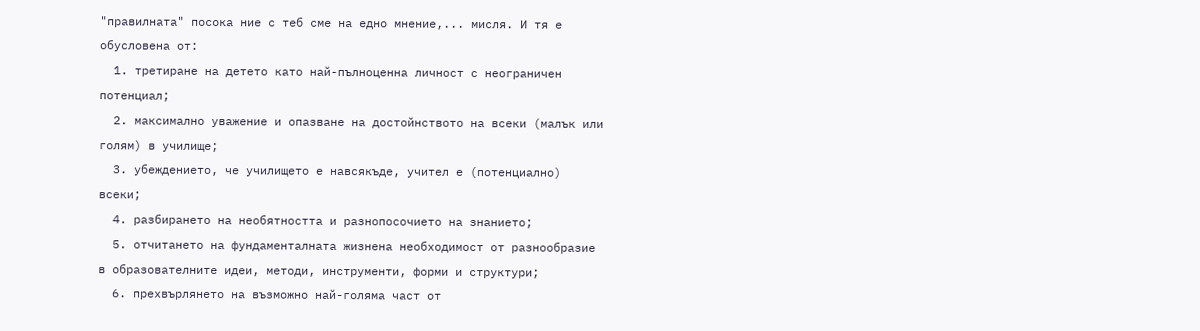"правилната" посока ние с теб сме на едно мнение,... мисля. И тя е обусловена от:
  1. третиране на детето като най-пълноценна личност с неограничен потенциал;
  2. максимално уважение и опазване на достойнството на всеки (малък или голям) в училище;
  3. убеждението, че училището е навсякъде, учител е (потенциално) всеки;
  4. разбирането на необятността и разнопосочието на знанието;
  5. отчитането на фундаменталната жизнена необходимост от разнообразие в образователните идеи, методи, инструменти, форми и структури;
  6. прехвърлянето на възможно най-голяма част от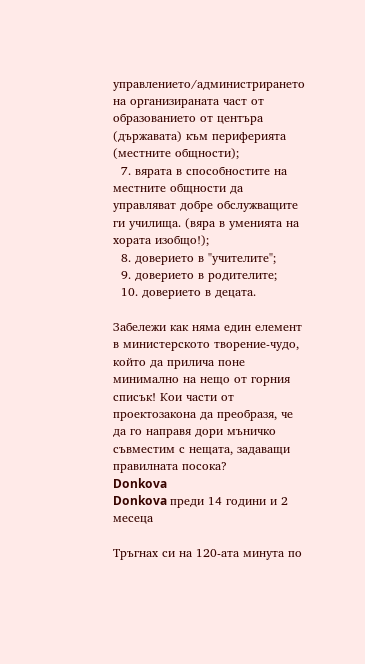управлението/администрирането на организираната част от образованието от центъра (държавата) към периферията (местните общности);
  7. вярата в способностите на местните общности да управляват добре обслужващите ги училища. (вяра в уменията на хората изобщо!);
  8. доверието в "учителите";
  9. доверието в родителите;
  10. доверието в децата.

Забележи как няма един елемент в министерското творение-чудо, който да прилича поне минимално на нещо от горния списък! Кои части от проектозакона да преобразя, че да го направя дори мъничко съвместим с нещата, задаващи правилната посока?
Donkova
Donkova преди 14 години и 2 месеца

Тръгнах си на 120-ата минута по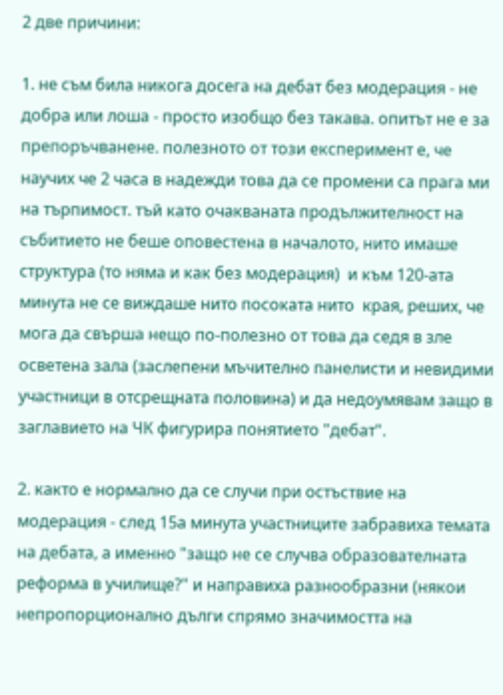2 две причини:

1. не съм била никога досега на дебат без модерация - не добра или лоша - просто изобщо без такава. опитът не е за препоръчванене. полезното от този експеримент е, че научих че 2 часа в надежди това да се промени са прага ми на търпимост. тъй като очакваната продължителност на събитието не беше оповестена в началото, нито имаше структура (то няма и как без модерация)  и към 120-ата минута не се виждаше нито посоката нито  края, реших, че мога да свърша нещо по-полезно от това да седя в зле осветена зала (заслепени мъчително панелисти и невидими участници в отсрещната половина) и да недоумявам защо в заглавието на ЧК фигурира понятието "дебат".

2. както е нормално да се случи при остъствие на модерация - след 15а минута участниците забравиха темата на дебата, а именно "защо не се случва образователната реформа в училище?" и направиха разнообразни (някои непропорционално дълги спрямо значимостта на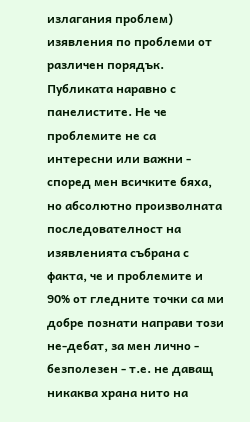излагания проблем) изявления по проблеми от различен порядък. Публиката наравно с панелистите. Не че проблемите не са интересни или важни - според мен всичките бяха, но абсолютно произволната последователност на изявленията събрана с факта, че и проблемите и 90% от гледните точки са ми добре познати направи този не-дебат, за мен лично - безполезен - т.е. не даващ никаква храна нито на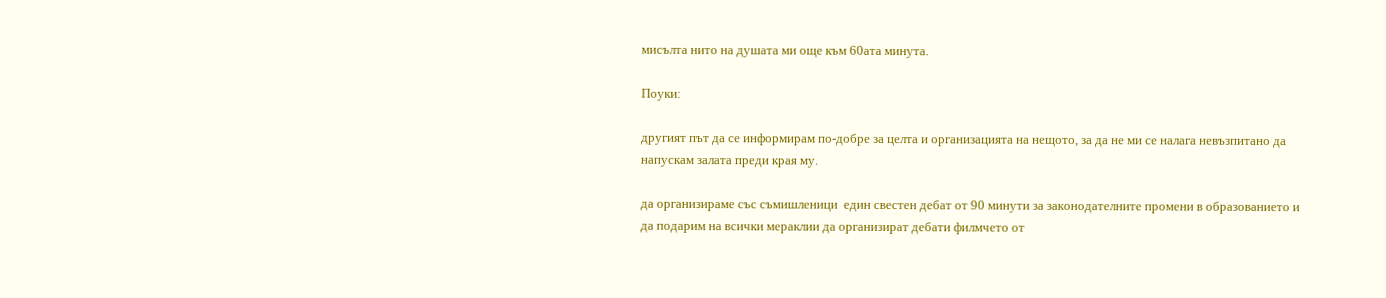мисълта нито на душата ми още към 60ата минута.

Поуки:

другият път да се информирам по-добре за целта и организацията на нещото, за да не ми се налага невъзпитано да напускам залата преди края му.

да организираме със съмишленици  един свестен дебат от 90 минути за законодателните промени в образованието и да подарим на всички мераклии да организират дебати филмчето от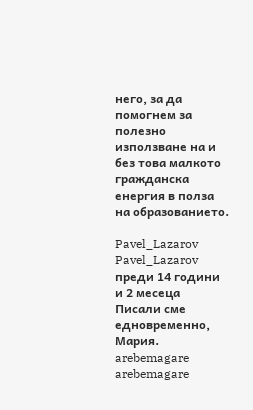него, за да помогнем за полезно използване на и без това малкото гражданска енергия в полза на образованието.

Pavel_Lazarov
Pavel_Lazarov преди 14 години и 2 месеца
Писали сме едновременно, Мария.
arebemagare
arebemagare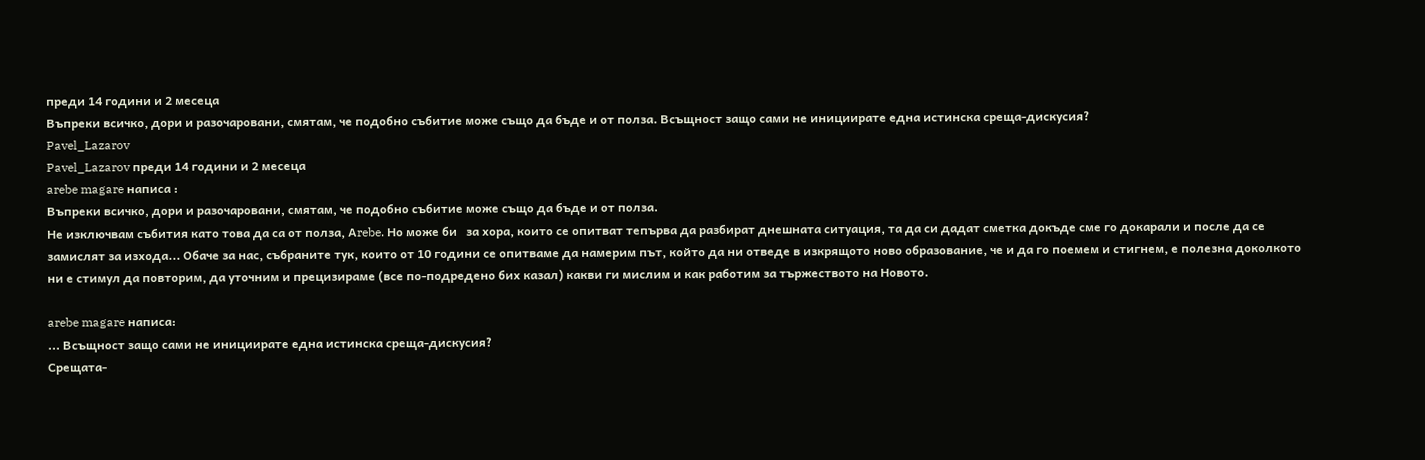преди 14 години и 2 месеца
Въпреки всичко, дори и разочаровани, смятам, че подобно събитие може също да бъде и от полза. Всъщност защо сами не инициирате една истинска среща-дискусия?
Pavel_Lazarov
Pavel_Lazarov преди 14 години и 2 месеца
arebe magare написа :
Въпреки всичко, дори и разочаровани, смятам, че подобно събитие може също да бъде и от полза.
Не изключвам събития като това да са от полза, Аrebe. Но може би   за хора, които се опитват тепърва да разбират днешната ситуация, та да си дадат сметка докъде сме го докарали и после да се замислят за изхода... Обаче за нас, събраните тук, които от 10 години се опитваме да намерим път, който да ни отведе в изкрящото ново образование, че и да го поемем и стигнем, е полезна доколкото ни е стимул да повторим, да уточним и прецизираме (все по-подредено бих казал) какви ги мислим и как работим за тържеството на Новото.

arebe magare написа:
... Всъщност защо сами не инициирате една истинска среща-дискусия?
Срещата-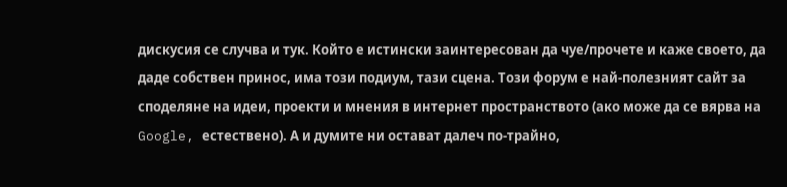дискусия се случва и тук. Който е истински заинтересован да чуе/прочете и каже своето, да даде собствен принос, има този подиум, тази сцена. Този форум е най-полезният сайт за споделяне на идеи, проекти и мнения в интернет пространството (ако може да се вярва на Google, естествено). А и думите ни остават далеч по-трайно,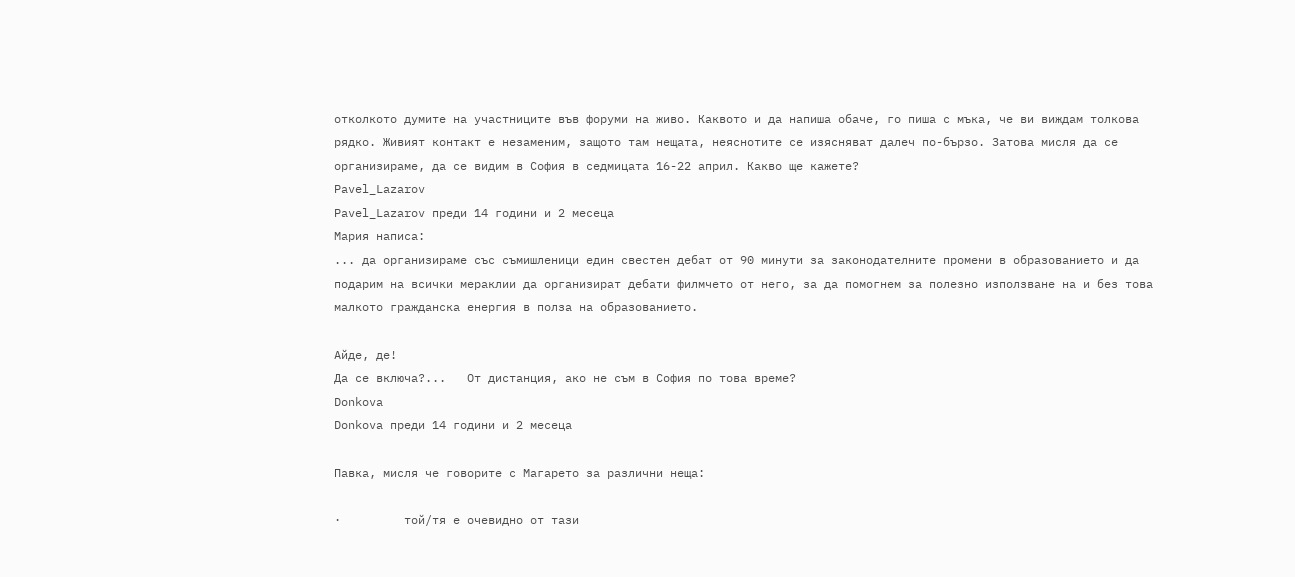отколкото думите на участниците във форуми на живо. Каквото и да напиша обаче, го пиша с мъка, че ви виждам толкова рядко. Живият контакт е незаменим, защото там нещата, неяснотите се изясняват далеч по-бързо. Затова мисля да се организираме, да се видим в София в седмицата 16-22 април. Какво ще кажете?
Pavel_Lazarov
Pavel_Lazarov преди 14 години и 2 месеца
Мария написа:
... да организираме със съмишленици един свестен дебат от 90 минути за законодателните промени в образованието и да подарим на всички мераклии да организират дебати филмчето от него, за да помогнем за полезно използване на и без това малкото гражданска енергия в полза на образованието.

Айде, де!
Да се включа?...   От дистанция, ако не съм в София по това време?
Donkova
Donkova преди 14 години и 2 месеца

Павка, мисля че говорите с Магарето за различни неща:

·         той/тя е очевидно от тази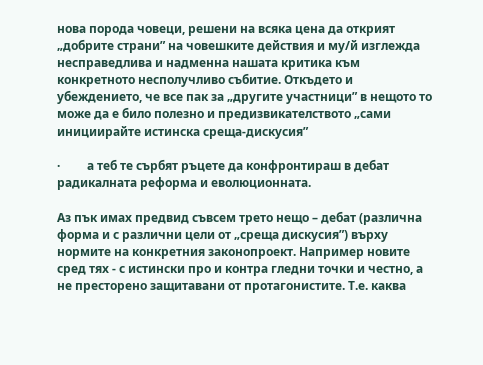нова порода човеци, решени на всяка цена да открият „добрите страни” на човешките действия и му/й изглежда несправедлива и надменна нашата критика към конкретното несполучливо събитие. Откъдето и убеждението, че все пак за „другите участници” в нещото то може да е било полезно и предизвикателството „сами инициирайте истинска среща-дискусия”

·         а теб те сърбят ръцете да конфронтираш в дебат радикалната реформа и еволюционната.

Аз пък имах предвид съвсем трето нещо – дебат (различна форма и с различни цели от „среща дискусия”) върху нормите на конкретния законопроект. Например новите сред тях - с истински про и контра гледни точки и честно, а не престорено защитавани от протагонистите. Т.е. каква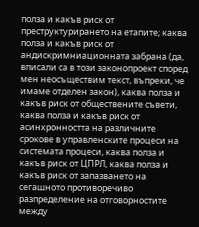полза и какъв риск от преструктурирането на етапите; каква полза и какъв риск от андискримниационната забрана (да, вписали са в този законопроект според мен неосъществим текст, въпреки, че имаме отделен закон), каква полза и какъв риск от обществените съвети, каква полза и какъв риск от асинхронността на различните срокове в управленските процеси на системата процеси, каква полза и какъв риск от ЦПРЛ, каква полза и какъв риск от запазването на сегашното противоречиво разпределение на отговорностите между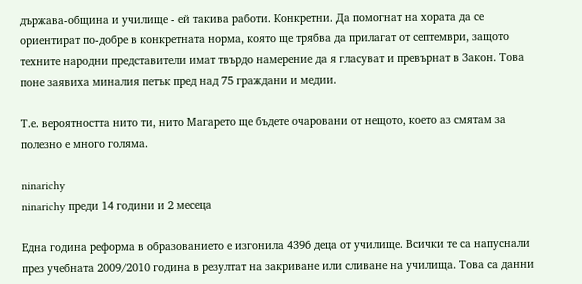държава-община и училище - ей такива работи. Конкретни. Да помогнат на хората да се ориентират по-добре в конкретната норма, която ще трябва да прилагат от септември, защото техните народни представители имат твърдо намерение да я гласуват и превърнат в Закон. Това поне заявиха миналия петък пред над 75 граждани и медии.

Т.е. вероятността нито ти, нито Магарето ще бъдете очаровани от нещото, което аз смятам за полезно е много голяма.

ninarichy
ninarichy преди 14 години и 2 месеца

Една година реформа в образованието е изгонила 4396 деца от училище. Всички те са напуснали през учебната 2009/2010 година в резултат на закриване или сливане на училища. Това са данни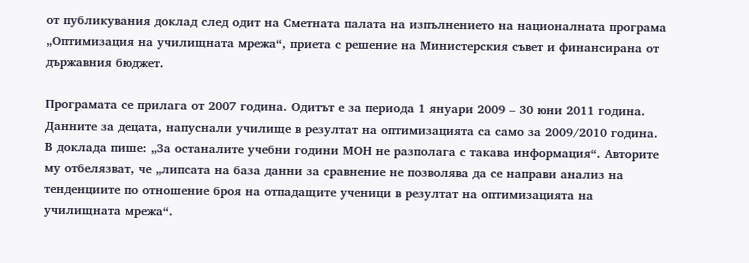от публикувания доклад след одит на Сметната палата на изпълнението на националната програма „Оптимизация на училищната мрежа“, приета с решение на Министерския съвет и финансирана от държавния бюджет.

Програмата се прилага от 2007 година. Одитът е за периода 1 януари 2009 – 30 юни 2011 година. Данните за децата, напуснали училище в резултат на оптимизацията са само за 2009/2010 година. В доклада пише: „За останалите учебни години МОН не разполага с такава информация“. Авторите му отбелязват, че „липсата на база данни за сравнение не позволява да се направи анализ на тенденциите по отношение броя на отпадащите ученици в резултат на оптимизацията на училищната мрежа“.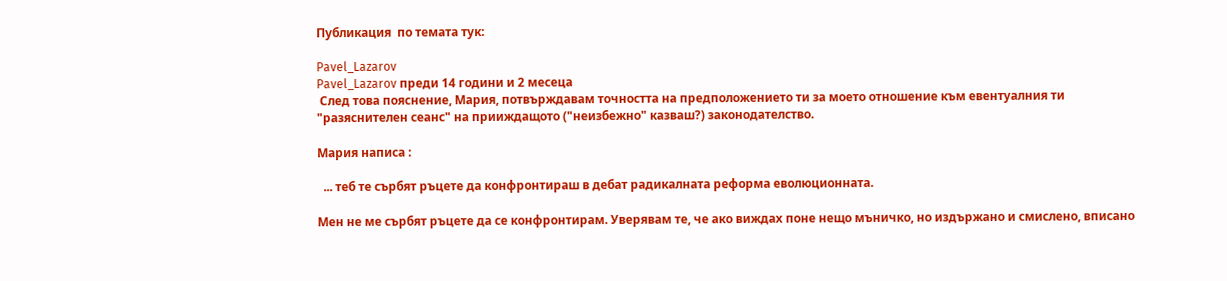Публикация  по темата тук:

Pavel_Lazarov
Pavel_Lazarov преди 14 години и 2 месеца
 След това пояснение, Мария, потвърждавам точността на предположението ти за моето отношение към евентуалния ти "разяснителен сеанс" на прииждащото ("неизбежно" казваш?) законодателство.

Мария написа :

  ... теб те сърбят ръцете да конфронтираш в дебат радикалната реформа еволюционната.

Мен не ме сърбят ръцете да се конфронтирам. Уверявам те, че ако виждах поне нещо мъничко, но издържано и смислено, вписано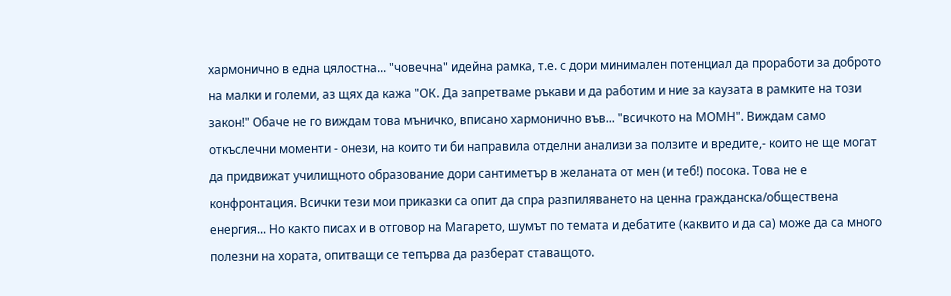хармонично в една цялостна... "човечна" идейна рамка, т.е. с дори минимален потенциал да проработи за доброто на малки и големи, аз щях да кажа "ОК. Да запретваме ръкави и да работим и ние за каузата в рамките на този закон!" Обаче не го виждам това мъничко, вписано хармонично във... "всичкото на МОМН". Виждам само откъслечни моменти - онези, на които ти би направила отделни анализи за ползите и вредите,- които не ще могат да придвижат училищното образование дори сантиметър в желаната от мен (и теб!) посока. Това не е конфронтация. Всички тези мои приказки са опит да спра разпиляването на ценна гражданска/обществена енергия... Но както писах и в отговор на Магарето, шумът по темата и дебатите (каквито и да са) може да са много полезни на хората, опитващи се тепърва да разберат ставащото.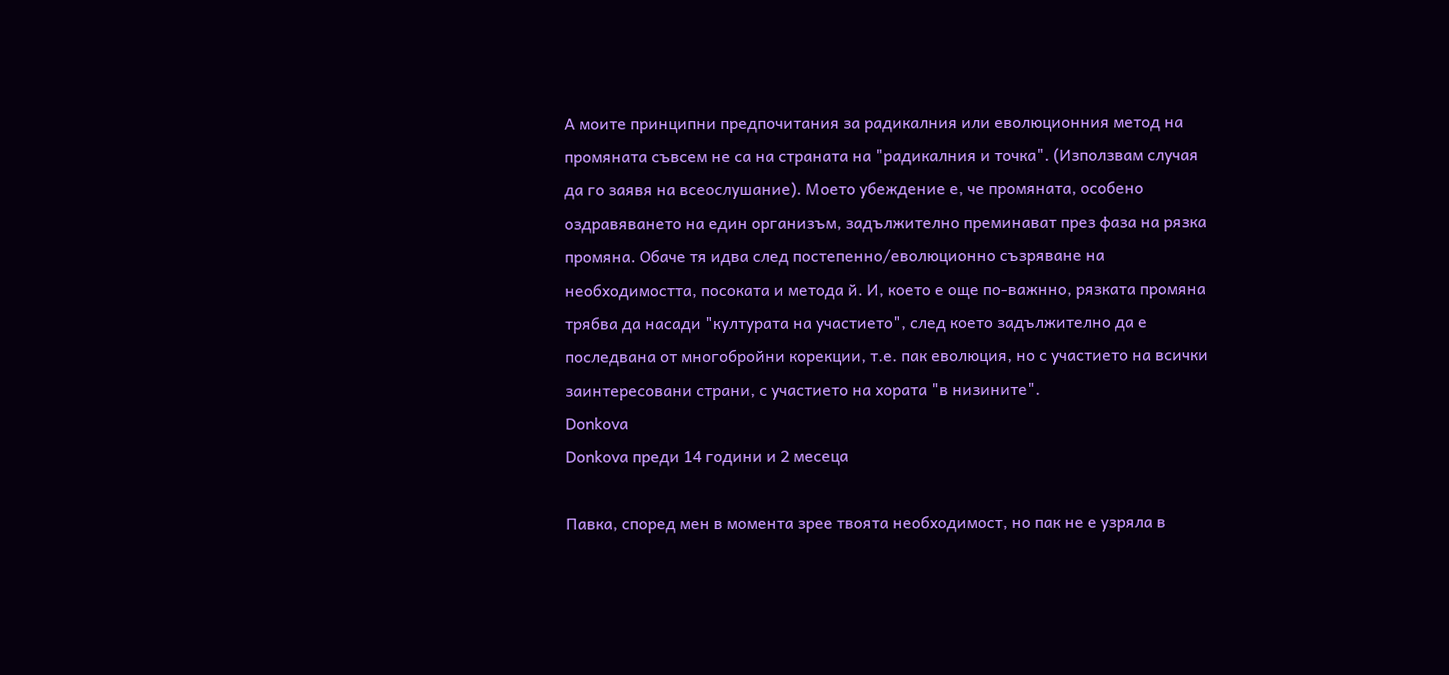А моите принципни предпочитания за радикалния или еволюционния метод на промяната съвсем не са на страната на "радикалния и точка". (Използвам случая да го заявя на всеослушание). Моето убеждение е, че промяната, особено оздравяването на един организъм, задължително преминават през фаза на рязка промяна. Обаче тя идва след постепенно/еволюционно съзряване на необходимостта, посоката и метода й. И, което е още по-важнно, рязката промяна трябва да насади "културата на участието", след което задължително да е последвана от многобройни корекции, т.е. пак еволюция, но с участието на всички заинтересовани страни, с участието на хората "в низините".
Donkova
Donkova преди 14 години и 2 месеца

Павка, според мен в момента зрее твоята необходимост, но пак не е узряла в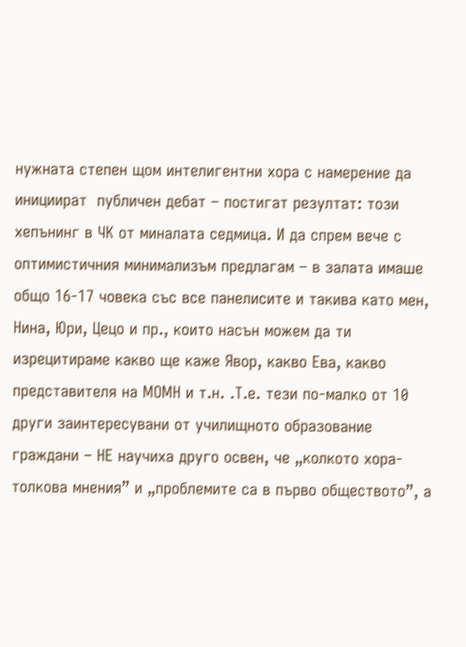нужната степен щом интелигентни хора с намерение да инициират  публичен дебат – постигат резултат: този хепънинг в ЧК от миналата седмица. И да спрем вече с оптимистичния минимализъм предлагам – в залата имаше общо 16-17 човека със все панелисите и такива като мен, Нина, Юри, Цецо и пр., които насън можем да ти изрецитираме какво ще каже Явор, какво Ева, какво представителя на МОМН и т.н. .Т.е. тези по-малко от 10 други заинтересувани от училищното образование граждани – НЕ научиха друго освен, че „колкото хора-толкова мнения” и „проблемите са в първо обществото”, а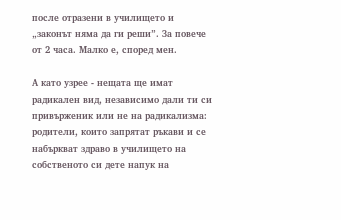после отразени в училището и „законът няма да ги реши”. За повече от 2 часа. Малко е, според мен.

А като узрее - нещата ще имат радикален вид, независимо дали ти си привърженик или не на радикализма: родители, които запрятат ръкави и се набъркват здраво в училището на собственото си дете напук на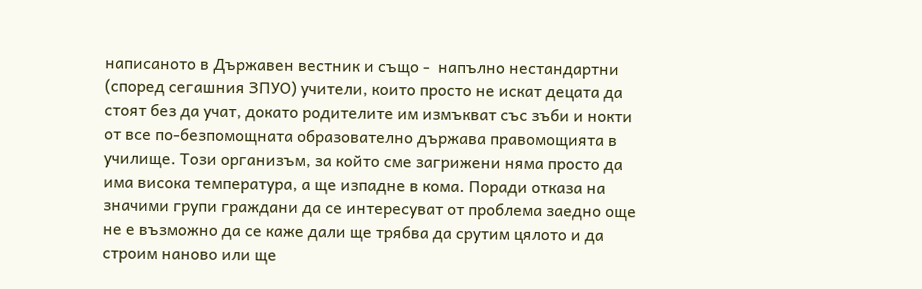написаното в Държавен вестник и също -  напълно нестандартни (според сегашния ЗПУО) учители, които просто не искат децата да стоят без да учат, докато родителите им измъкват със зъби и нокти  от все по-безпомощната образователно държава правомощията в училище. Този организъм, за който сме загрижени няма просто да има висока температура, а ще изпадне в кома. Поради отказа на значими групи граждани да се интересуват от проблема заедно още не е възможно да се каже дали ще трябва да срутим цялото и да строим наново или ще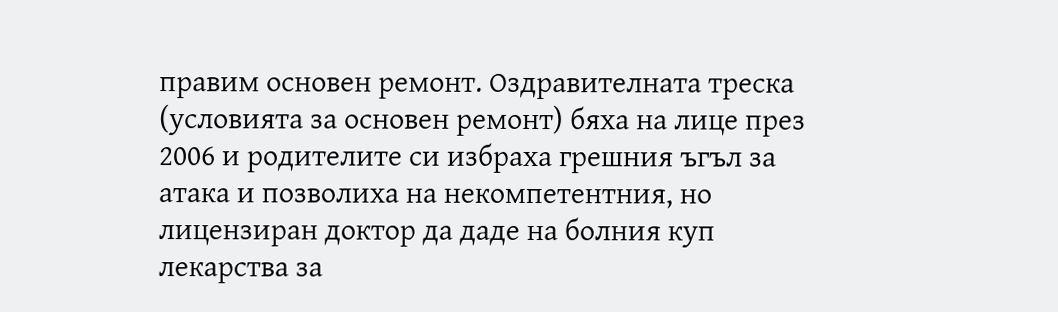правим основен ремонт. Оздравителната треска (условията за основен ремонт) бяха на лице през 2006 и родителите си избраха грешния ъгъл за атака и позволиха на некомпетентния, но лицензиран доктор да даде на болния куп лекарства за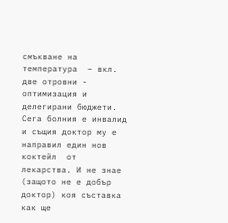смъкване на температура  – вкл. две отровни - оптимизация и делегирани бюджети. Сега болния е инвалид и същия доктор му е направил един нов коктейл  от лекарства. И не знае (защото не е добър доктор) коя съставка как ще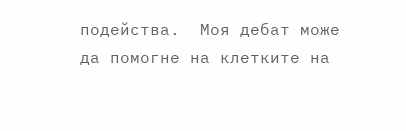подейства.  Моя дебат може да помогне на клетките на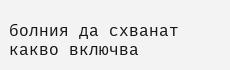болния да схванат какво включва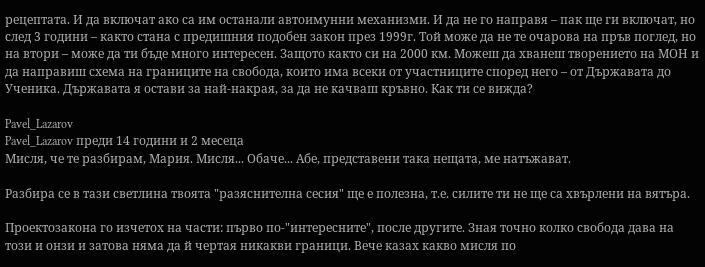рецептата. И да включат ако са им останали автоимунни механизми. И да не го направя – пак ще ги включат, но след 3 години – както стана с предишния подобен закон през 1999г. Той може да не те очарова на пръв поглед, но на втори – може да ти бъде много интересен. Защото както си на 2000 км. Можеш да хванеш творението на МОН и да направиш схема на границите на свобода, които има всеки от участниците според него – от Държавата до Ученика. Държавата я остави за най-накрая, за да не качваш кръвно. Как ти се вижда?

Pavel_Lazarov
Pavel_Lazarov преди 14 години и 2 месеца
Мисля, че те разбирам, Мария. Мисля... Обаче... Абе, представени така нещата, ме натъжават.

Разбира се в тази светлина твоята "разяснителна сесия" ще е полезна, т.е. силите ти не ще са хвърлени на вятъра.

Проектозакона го изчетох на части: първо по-"интересните", после другите. Зная точно колко свобода дава на този и онзи и затова няма да й чертая никакви граници. Вече казах какво мисля по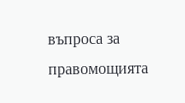въпроса за правомощията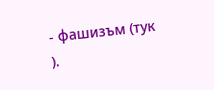- фашизъм (тук ).